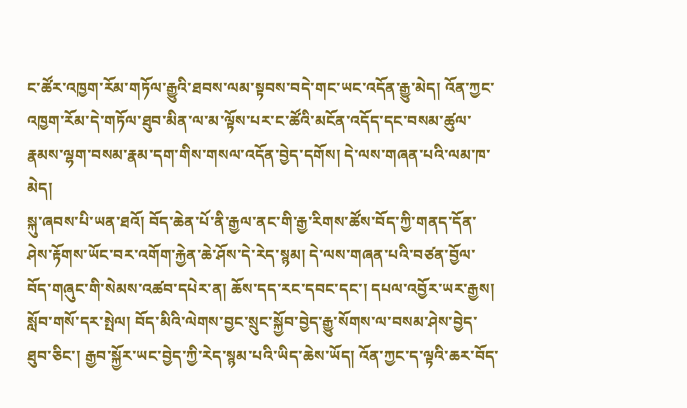ང་ཚོར་འཁྱག་རོམ་གཏོལ་རྒྱུའི་ཐབས་ལམ་སྟབས་བདེ་གང་ཡང་འདོན་རྒྱུ་མེད། འོན་ཀྱང་འཁྱག་རོམ་དེ་གཏོལ་ཐུབ་མིན་ལ་མ་ལྟོས་པར་ང་ཚོའི་མངོན་འདོད་དང་བསམ་ཚུལ་རྣམས་ལྷག་བསམ་རྣམ་དག་གིས་གསལ་འདོན་བྱེད་དགོས། དེ་ལས་གཞན་པའི་ལམ་ཁ་མེད།
སྐུ་ཞབས་པི་ཡན་ཐའོ། བོད་ཆེན་པོ་ནི་རྒྱལ་ནང་གི་རྒྱ་རིགས་ཚོས་བོད་ཀྱི་གནད་དོན་ཤེས་རྟོགས་ཡོང་བར་འགོག་རྐྱེན་ཆེ་ཤོས་དེ་རེད་སྙམ། དེ་ལས་གཞན་པའི་བཙན་བྱོལ་བོད་གཞུང་གི་སེམས་འཚབ་དཔེར་ན། ཆོས་དད་རང་དབང་དང་། དཔལ་འབྱོར་ཡར་རྒྱས། སློབ་གསོ་དར་སྤེལ། བོད་མིའི་ལེགས་བྱང་སྲུང་སྐྱོབ་བྱེད་རྒྱུ་སོགས་ལ་བསམ་ཤེས་བྱེད་ཐུབ་ཅིང་། རྒྱབ་སྐྱོར་ཡང་བྱེད་ཀྱི་རེད་སྙམ་པའི་ཡིད་ཆེས་ཡོད། འོན་ཀྱང་ད་ལྟའི་ཆར་བོད་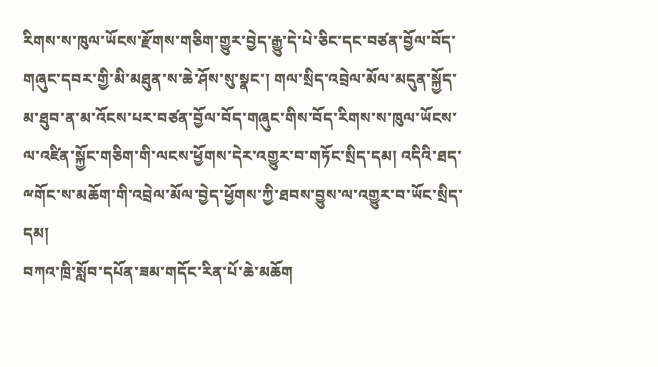རིགས་ས་ཁུལ་ཡོངས་རྫོགས་གཅིག་གྱུར་བྱེད་རྒྱུ་དེ་པེ་ཅིང་དང་བཙན་བྱོལ་བོད་གཞུང་དབར་གྱི་མི་མཐུན་ས་ཆེ་ཤོས་སུ་སྣང་། གལ་སྲིད་འབྲེལ་མོལ་མདུན་སྐྱོད་མ་ཐུབ་ན་མ་འོངས་པར་བཙན་བྱོལ་བོད་གཞུང་གིས་བོད་རིགས་ས་ཁུལ་ཡོངས་ལ་འཛིན་སྐྱོང་གཅིག་གི་ལངས་ཕྱོགས་དེར་འགྱུར་བ་གཏོང་སྲིད་དམ། འདིའི་ཐད་ྋགོང་ས་མཆོག་གི་འབྲེལ་མོལ་བྱེད་ཕྱོགས་ཀྱི་ཐབས་བྱུས་ལ་འགྱུར་བ་ཡོང་སྲིད་དམ།
བཀའ་ཁྲི་སློབ་དཔོན་ཟམ་གདོང་རིན་པོ་ཆེ་མཆོག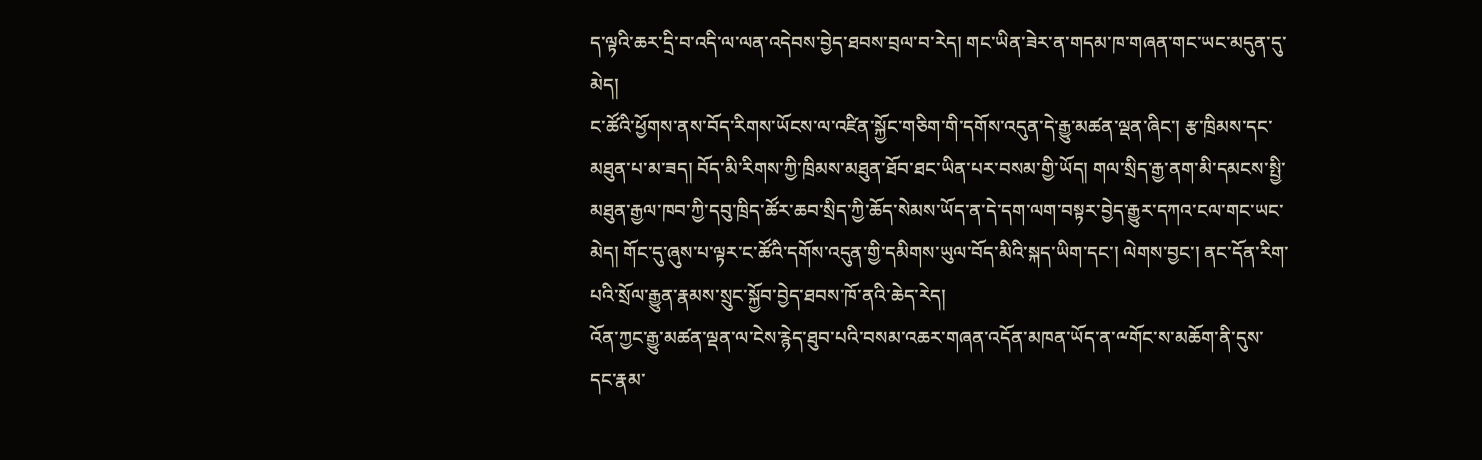ད་ལྟའི་ཆར་དྲི་བ་འདི་ལ་ལན་འདེབས་བྱེད་ཐབས་བྲལ་བ་རེད། གང་ཡིན་ཟེར་ན་གདམ་ཁ་གཞན་གང་ཡང་མདུན་དུ་མེད།
ང་ཚོའི་ཕྱོགས་ནས་བོད་རིགས་ཡོངས་ལ་འཛིན་སྐྱོང་གཅིག་གི་དགོས་འདུན་དེ་རྒྱུ་མཚན་ལྡན་ཞིང་། རྩ་ཁྲིམས་དང་མཐུན་པ་མ་ཟད། བོད་མི་རིགས་ཀྱི་ཁྲིམས་མཐུན་ཐོབ་ཐང་ཡིན་པར་བསམ་གྱི་ཡོད། གལ་སྲིད་རྒྱ་ནག་མི་དམངས་སྤྱི་མཐུན་རྒྱལ་ཁབ་ཀྱི་དབུ་ཁྲིད་ཚོར་ཆབ་སྲིད་ཀྱི་ཆོད་སེམས་ཡོད་ན་དེ་དག་ལག་བསྟར་བྱེད་རྒྱུར་དཀའ་ངལ་གང་ཡང་མེད། གོང་དུ་ཞུས་པ་ལྟར་ང་ཚོའི་དགོས་འདུན་གྱི་དམིགས་ཡུལ་བོད་མིའི་སྐད་ཡིག་དང་། ལེགས་བྱང་། ནང་དོན་རིག་པའི་སྲོལ་རྒྱུན་རྣམས་སྲུང་སྐྱོབ་བྱེད་ཐབས་ཁོ་ནའི་ཆེད་རེད།
འོན་ཀྱང་རྒྱུ་མཚན་ལྡན་ལ་ངེས་རྙེད་ཐུབ་པའི་བསམ་འཆར་གཞན་འདོན་མཁན་ཡོད་ན་ྋགོང་ས་མཆོག་ནི་དུས་དང་རྣམ་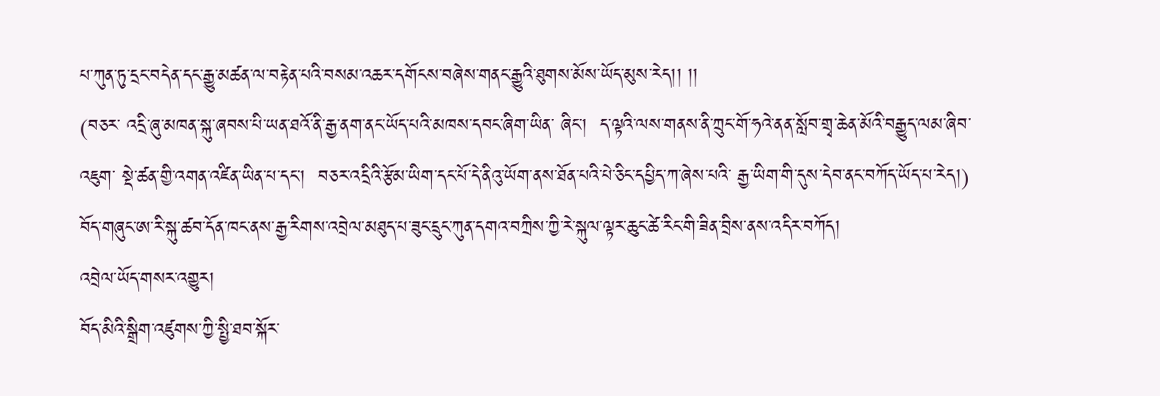པ་ཀུན་ཏུ་དྲང་བདེན་དང་རྒྱུ་མཚན་ལ་བརྟེན་པའི་བསམ་འཆར་དགོངས་བཞེས་གནང་རྒྱུའི་ཐུགས་མོས་ཡོད་མུས་རེད།། །།
(བཅར་ འདྲི་ཞུ་མཁན་སྐུ་ཞབས་པི་ཡན་ཐའོ་ནི་རྒྱ་ནག་ནང་ཡོད་པའི་མཁས་དབང་ཞིག་ཡིན་ ཞིང་།  ད་ལྟའི་ལས་གནས་ནི་ཀྲུང་གོ་ཧའེ་ནན་སློབ་གྲྭ་ཆེན་མོའི་བརྒྱུད་ལམ་ཞིབ་འཇུག་ སྡེ་ཚན་གྱི་འགན་འཛིན་ཡིན་པ་དང་།  བཅར་འདྲིའི་རྩོམ་ཡིག་དང་པོ་དེ་ནིའུ་ཡོག་ནས་ཐོན་པའི་པེ་ཅིང་དཔྱིད་ཀ་ཞེས་པའི་ རྒྱ་ཡིག་གི་དུས་དེབ་ནང་བཀོད་ཡོད་པ་རེད།)
བོད་གཞུང་ཨ་རི་སྐུ་ཚབ་དོན་ཁང་ནས་རྒྱ་རིགས་འབྲེལ་མཐུད་པ་ཟུང་དྲུང་ཀུན་དགའ་བཀྲིས་ཀྱི་རེ་སྐུལ་ལྟར་ཆུང་ཚེ་རིང་གི་ཟིན་བྲིས་ནས་འདིར་བཀོད།
འབྲེལ་ཡོད་གསར་འགྱུར།
བོད་མིའི་སྒྲིག་འཛུགས་ཀྱི་སྤྱི་ཐབ་སྐོར་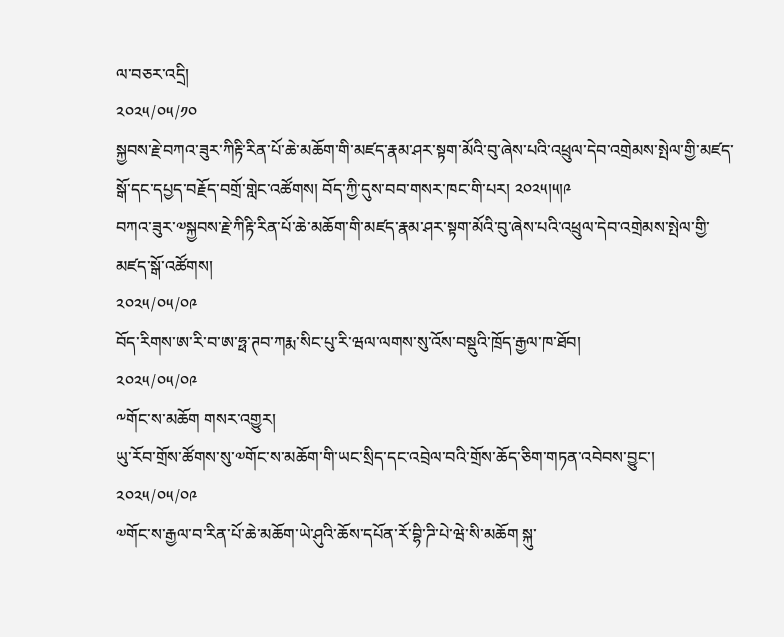ལ་བཅར་འདྲི།
༢༠༢༥/༠༥/༡༠
སྐྱབས་རྗེ་བཀའ་ཟུར་ཀིརྟི་རིན་པོ་ཆེ་མཆོག་གི་མཛད་རྣམ་ཤར་སྟག་མོའི་བུ་ཞེས་པའི་འཕྲུལ་དེབ་འགྲེམས་སྤེལ་གྱི་མཛད་སྒོ་དང་དཔྱད་བརྗོད་བགྲོ་གླེང་འཚོགས། བོད་ཀྱི་དུས་བབ་གསར་ཁང་གི་པར། ༢༠༢༥།༥།༩
བཀའ་ཟུར་༧སྐྱབས་རྗེ་ཀིརྟི་རིན་པོ་ཆེ་མཆོག་གི་མཛད་རྣམ་ཤར་སྟག་མོའི་བུ་ཞེས་པའི་འཕྲུལ་དེབ་འགྲེམས་སྤེལ་གྱི་མཛད་སྒོ་འཚོགས།
༢༠༢༥/༠༥/༠༩
བོད་རིགས་ཨ་རི་བ་ཨ་ཧྥ་ཊབ་ཀརྨ་སིང་པུ་རི་ཝལ་ལགས་སུ་འོས་བསྡུའི་ཁྲོད་རྒྱལ་ཁ་ཐོབ།
༢༠༢༥/༠༥/༠༩
༸གོང་ས་མཆོག གསར་འགྱུར།
ཡུ་རོབ་གྲོས་ཚོགས་སུ་༧གོང་ས་མཆོག་གི་ཡང་སྲིད་དང་འབྲེལ་བའི་གྲོས་ཆོད་ཅིག་གཏན་འབེབས་བྱུང་།
༢༠༢༥/༠༥/༠༩
༧གོང་ས་རྒྱལ་བ་རིན་པོ་ཆེ་མཆོག་ཡེ་ཤུའི་ཆོས་དཔོན་རོ་བྷི་ཌི་པེ་ཝེ་སི་མཆོག སྐུ་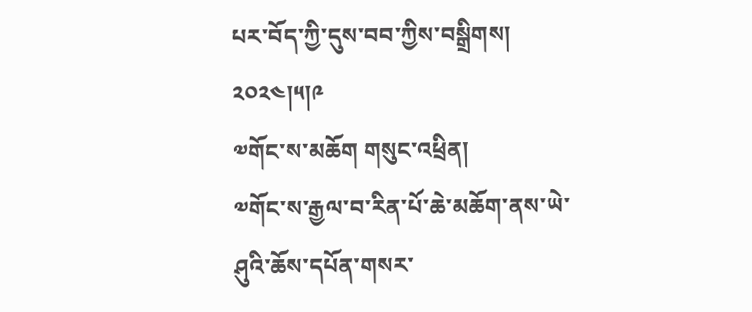པར་བོད་ཀྱི་དུས་བབ་ཀྱིས་བསྒྲིགས། ༢༠༢༤།༥།༩
༧གོང་ས་མཆོག གསུང་འཕྲིན།
༧གོང་ས་རྒྱལ་བ་རིན་པོ་ཆེ་མཆོག་ནས་ཡེ་ཤུའི་ཆོས་དཔོན་གསར་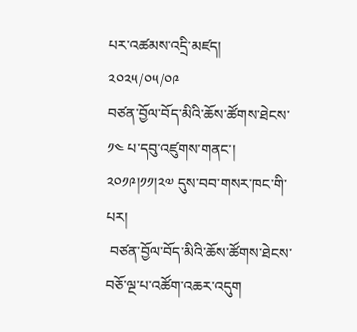པར་འཚམས་འདྲི་མཛད།
༢༠༢༥/༠༥/༠༩
བཙན་བྱོལ་བོད་མིའི་ཆོས་ཚོགས་ཐེངས་ ༡༤ པ་དབུ་འཛུགས་གནང་། ༢༠༡༩།༡༡།༢༧ དུས་བབ་གསར་ཁང་གི་པར།
 བཙན་བྱོལ་བོད་མིའི་ཆོས་ཚོགས་ཐེངས་བཅོ་ལྔ་པ་འཚོག་འཆར་འདུག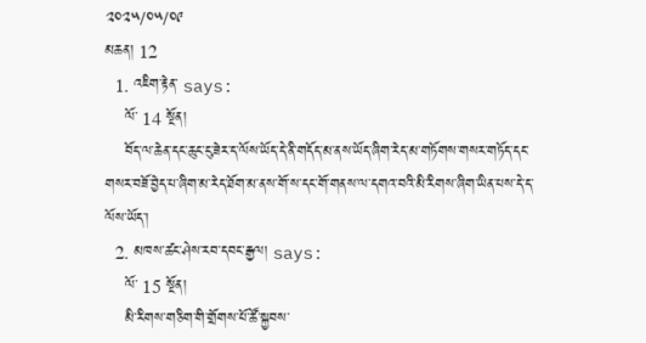༢༠༢༥/༠༥/༠༩
མཆན། 12
  1. འཇིག་རྟེན་ says:
    ལོ་ 14 སྔོན།
    བོད་ལ་ཆེན་དང་ཆུང་ངུ་ཟེར་ད་ལོས་ཡོད་དེ་ནི་གདོད་མ་ནས་ཡོད་ཞིག་རེད་མ་གཏོགས་གསར་གཏོད་དང་གསར་བཟོ་བྱེད་པ་ཞིག་མ་རེད་ཐོག་མ་ནས་གོ་ས་དང་གོ་གནས་ལ་དགའ་བའི་མི་རིགས་ཞིག་ཡིན་པས་དེ་ད་ལོས་ཡོད་།
  2. མཁས་ཚང་ཤེས་རབ་དབང་རྒྱལ། says:
    ལོ་ 15 སྔོན།
    མི་རིགས་གཅིག་གི་གྲོགས་པོ་ཚོ་སྐྱབས་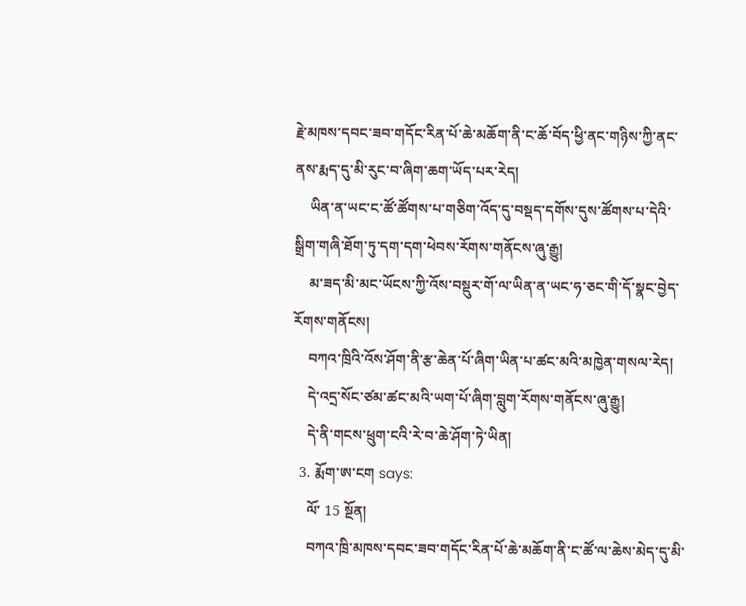རྗེ་མཁས་དབང་ཟབ་གདོང་རིན་པོ་ཆེ་མཆོག་ནི་ང་ཆོ་བོད་ཕྱི་ནང་གཉིས་ཀྱི་ནང་ནས་རྨད་དུ་མི་རུང་བ་ཞིག་ཆག་ཡོད་པར་རེད།
    ཡིན་ན་ཡང་ང་ཚོ་ཚོགས་པ་གཅིག་འོད་དུ་བསྡད་དགོས་དུས་ཚོགས་པ་དེའི་སྒྲིག་གཞི་ཐོག་ཏུ་དག་དག་ཕེབས་རོགས་གནོངས་ཞུ་རྒྱུ།
    མ་ཟད་མི་མང་ཡོངས་ཀྱི་འོས་བསྡུར་གོ་ལ་ཡིན་ན་ཡང་ཧ་ཅང་གི་དོ་སྣང་བྱེད་རོགས་གནོངས།
    བཀའ་ཁྲིའི་འོས་ཤོག་ནི་རྩ་ཆེན་པོ་ཞིག་ཡིན་པ་ཚང་མའི་མཁྱེན་གསལ་རེད།
    དེ་འདྲ་སོང་ཙམ་ཚང་མའི་ཡག་པོ་ཞིག་བླུག་རོགས་གནོངས་ཞུ་རྒྱུ།
    དེ་ནི་གངས་ཕྲུག་ངའི་རེ་བ་ཆེ་ཤོག་ཏེ་ཡིན།
  3. རྨོག་ཨ་ངག says:
    ལོ་ 15 སྔོན།
    བཀའ་ཁྲི་མཁས་དབང་ཟབ་གདོང་རིན་པོ་ཆེ་མཆོག་ནི་ང་ཚོ་ལ་ཆེས་མེད་དུ་མི་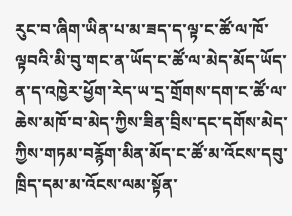རུང་བ་ཞིག་ཡིན་པ་མ་ཟད་ད་ལྟ་ང་ཚོ་ལ་ཁོ་ལྟབའི་མི་བུ་གང་ན་ཡོད་ང་ཚོ་ལ་མེད་མོད་ཡོད་ན་ད་འཁྱེར་ཕྱོག་རེད་ཡ་དྲ་གྲོགས་དག་ང་ཚོ་ལ་ཆེས་མཁོ་བ་མེད་ཀྱིས་ཟིན་བྲིས་དང་དགོས་མེད་ཀྱིས་གཏམ་བརྙོག་མིན་མོད་ང་ཚོ་མ་འོངས་དབུ་ཁྲིད་དམ་མ་འོངས་ལམ་སྟོན་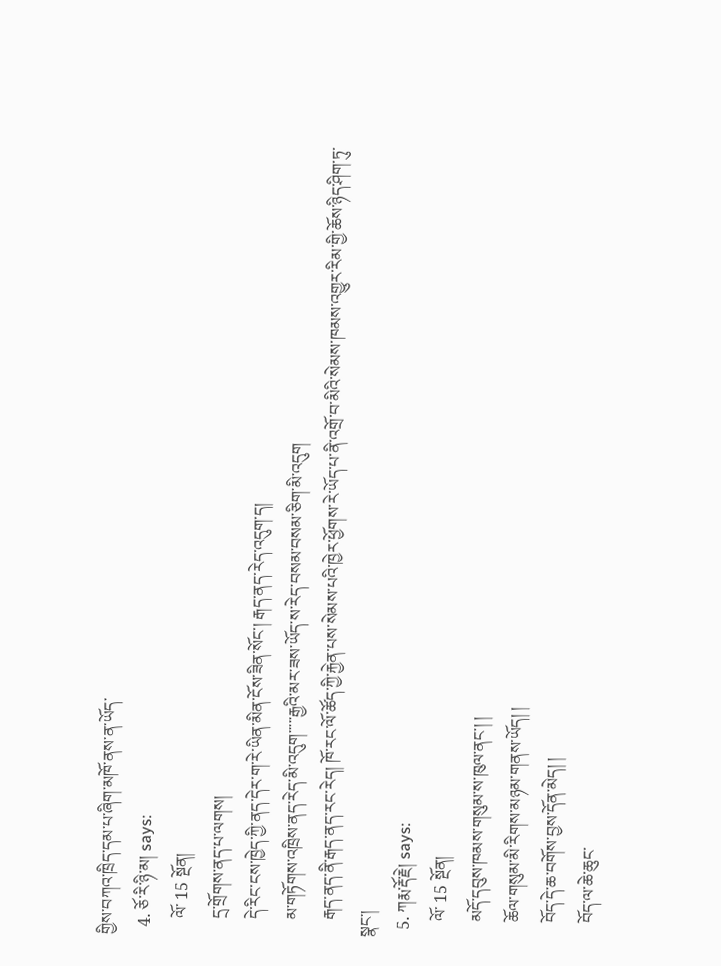གྱིས་བཀའ་ཁྲིད་དམ་པ་ཞིག་མཁོ་ནས་ན་ཡོད་
  4. ཅོ་རི་ཉི་མ། says:
    ལོ་ 15 སྔོན།
    དྲ་གྲོགས་ནད་པ་ལགས།
    དེ་རིང་ངས་ཁྱེད་ཀྱི་ནད་དེར་ག་རེ་ཡིན་མིན་ངོས་ཟིན་སོང་། རྒད་ནད་རེད་འདུག་ད།
    མ་གཏོགས་འཁྲིས་ནད་རེད་མི་འདུག་་་་་རྒྱའི་མར་ཟས་ཡོད་ས་རེད་བསམ་བསམ་ཅིག་མི་འདུག
    རྒད་ནད་ནི་རྒད་ནད་རང་རེད། ཁོ་རང་ལོ་ཚོད་ཀྱི་རྐྱེན་པས་སེམས་པའི་ཁྱེར་ཕྱོགས་རེ་ཡོད་པ་ནི་འགྲོ་བ་མིའི་སེམས་ཁམས་འགྱུར་རིམ་གྱི་ཆོས་ཉིད་ཤིག་ཏུ་སྣང་།
  5. ཀརྨ་རྡོ་རྗེ། says:
    ལོ་ 15 སྔོན།
    མདོ་དབུས་ཁམས་གསུམ་ས་ཁུལ་ནང་། །
    ཆོལ་གསུམ་མི་རིགས་མཉམ་གནས་ཡོད། །
    བོད་དེ་ཆ་བགོས་བྱས་དོན་མེད། །
    བོད་ལ་ཆེ་ཆུང་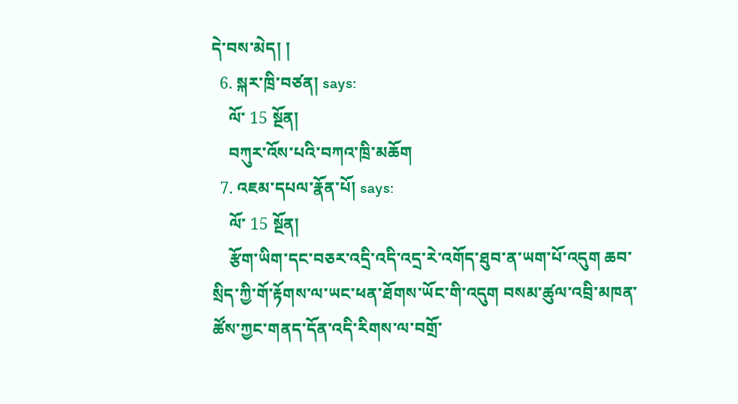དེ་བས་མེད། །
  6. སྐར་ཁྲི་བཙན། says:
    ལོ་ 15 སྔོན།
    བཀུར་འོས་པའི་བཀའ་ཁྲི་མཆོག
  7. འཇམ་དཔལ་རྣོན་པོ། says:
    ལོ་ 15 སྔོན།
    རྩོག་ཡིག་དང་བཅར་འདྲི་འདི་འདྲ་རེ་འགོད་ཐུབ་ན་ཡག་པོ་འདུག ཆབ་སྲིད་ཀྱི་གོ་རྟོགས་ལ་ཡང་ཕན་ཐོགས་ཡོང་གི་འདུག བསམ་ཚུལ་འབྲི་མཁན་ཚོས་ཀྱང་གནད་དོན་འདི་རིགས་ལ་བགྲོ་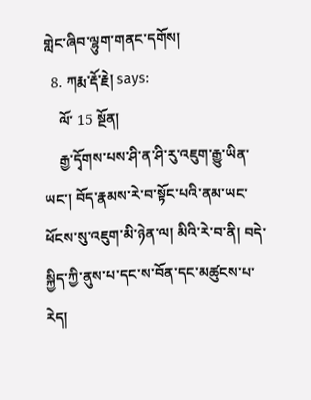གླེང་ཞིབ་ལྷུག་གནང་དགོས།
  8. ཀརྨ་རྡོ་རྗེ། says:
    ལོ་ 15 སྔོན།
    རྒྱ་དྭོགས་པས་ཤི་ན་ཤི་རུ་འཇུག་རྒྱུ་ཡིན་ཡང་། བོད་རྣམས་རེ་བ་སྟོང་པའི་ནམ་ཡང་ཕོངས་སུ་འཇུག་མི་ཉེན་ལ། མིའི་རེ་བ་ནི། བདེ་སྐྱིད་ཀྱི་ནུས་པ་དང་ས་བོན་དང་མཚུངས་པ་རེད།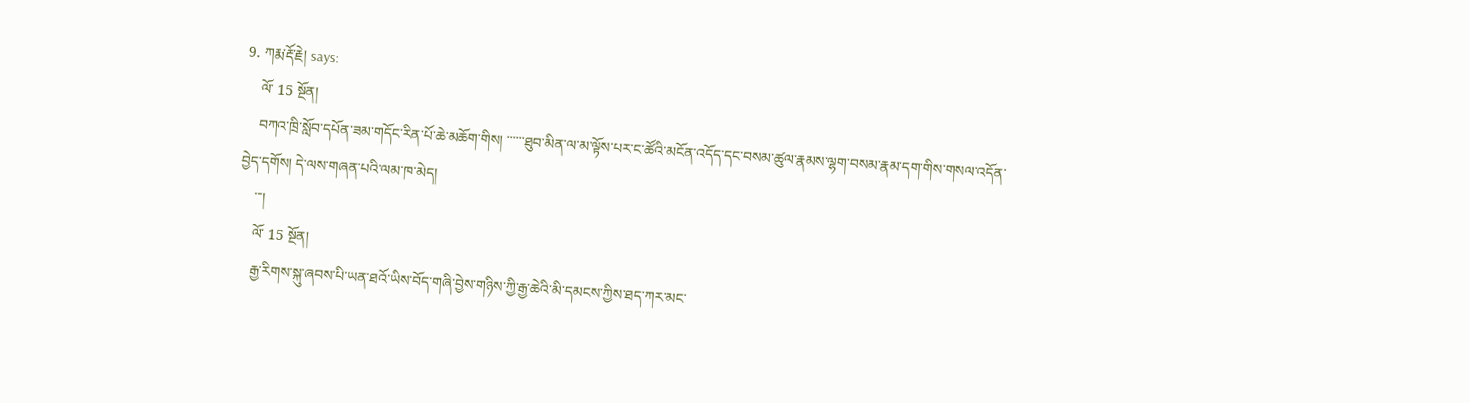9. ཀརྨ་རྡོ་རྗེ། says:
    ལོ་ 15 སྔོན།
    བཀའ་ཁྲི་སློབ་དཔོན་ཟམ་གདོང་རིན་པོ་ཆེ་མཆོག་གིས། ་་་་་་ཐུབ་མིན་ལ་མ་ལྟོས་པར་ང་ཚོའི་མངོན་འདོད་དང་བསམ་ཚུལ་རྣམས་ལྷག་བསམ་རྣམ་དག་གིས་གསལ་འདོན་བྱེད་དགོས། དེ་ལས་གཞན་པའི་ལམ་ཁ་མེད།
    ་་་།
    ལོ་ 15 སྔོན།
    རྒྱ་རིགས་སྐུ་ཞབས་པི་ཡན་ཐའོ་ཡིས་བོད་གཞི་བྱེས་གཉིས་ཀྱི་རྒྱ་ཆེའི་མི་དམངས་ཀྱིས་ཐད་ཀར་མང་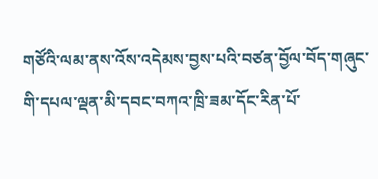གཙོའི་ལམ་ནས་འོས་འདེམས་བྱས་པའི་བཙན་བྱོལ་བོད་གཞུང་གི་དཔལ་ལྡན་མི་དབང་བཀའ་ཁྲི་ཟམ་དོང་རིན་པོ་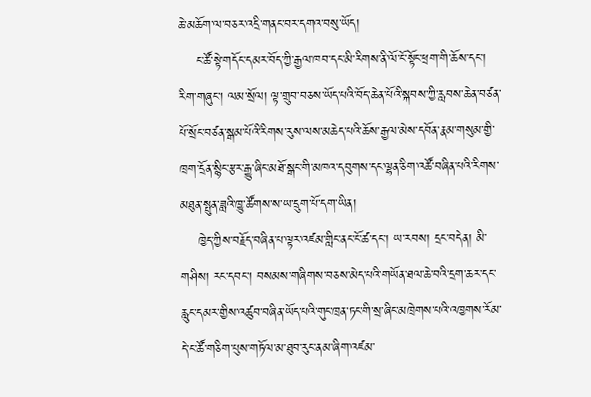ཆེ་མཆོག་ལ་བཅར་འདྲི་གནང་བར་དགའ་བསུ་ཡོད།
    ང་ཚོ་སྟེ་གདོང་དམར་བོད་ཀྱི་རྒྱལ་ཁབ་དང་མི་རིགས་ནི་ལོ་ངོ་སྟོང་ཕྲག་གི་ཆོས་དང་། རིག་གཞུང་། ལམ་སྲོལ། ལྟ་གྲུབ་བཅས་ཡོད་པའི་བོད་ཆེན་པོའི་སྐབས་ཀྱི་རླབས་ཆེན་བཙན་པོ་སྲོང་བཙན་སྒམ་པོའི་རིགས་རུས་ལས་མཆེད་པའི་ཆོས་རྒྱལ་མེས་དབོན་རྣམ་གསུམ་གྱི་ཁྲག་དྲོན་སྙིང་རྩར་རྒྱུ་ཞིང་མཐོ་སྒང་གི་མཁའ་དབུགས་དང་ལྷན་ཅིག་འཚོ་བཞིན་པའི་རིགས་མཐུན་སྤུན་ཟླའི་ཁྱུ་ཚོགས་ས་ཡ་དྲུག་པོ་དག་ཡིན།
    ཁྱེད་ཀྱིས་བརྗོད་བཞིན་པ་ལྟར་འཛམ་གླིང་ནང་ངོ་ཚ་དང་། ཡ་རབས། དྲང་བདེན། མི་གཤིས། རང་དབང་། བསམས་གཞིགས་བཅས་མེད་པའི་གཡོན་ཐལ་ཆེ་བའི་དྲག་ཆར་དང་རླུང་དམར་གྱིས་འཚུབ་བཞིན་ཡོད་པའི་གུང་ཁྲན་ཏང་གི་སྲ་ཞིང་མཁྲེགས་པའི་འཁྱགས་རོམ་དེ་ང་ཚོ་གཅིག་པུས་གཏོལ་མ་ཐུབ་རུང་ནམ་ཞིག་འཛམ་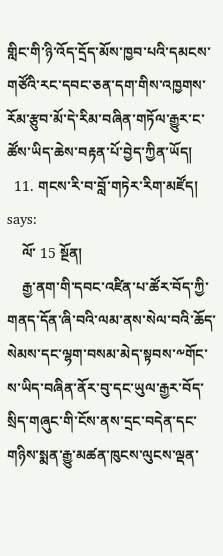གླིང་གི་ཉི་འོད་དྲོད་མོས་ཁྱབ་པའི་དམངས་གཙོའི་རང་དབང་ཅན་དག་གིས་འཁྱགས་རོམ་རྩུབ་མོ་དེ་རིམ་བཞིན་གཏོལ་རྒྱུར་ང་ཚོས་ཡིད་ཆེས་བརྟན་པོ་བྱེད་ཀྱིན་ཡོད།
  11. གངས་རི་བ་བློ་གཏེར་རིག་མཛོད། says:
    ལོ་ 15 སྔོན།
    རྒྱ་ནག་གི་དབང་འཛིན་པ་ཚོར་བོད་ཀྱི་གནད་དོན་ཞི་བའི་ལམ་ནས་སེལ་བའི་ཆོད་སེམས་དང་ལྷག་བསམ་མེད་སྟབས་༸གོང་ས་ཡིད་བཞིན་ནོར་བུ་དང་ཡུལ་རྒྱར་བོད་སྲིད་གཞུང་གི་ངོས་ནས་དྲང་བདེན་དང་གཉིས་སྨན་རྒྱུ་མཚན་ཁུངས་ལུངས་ལྡན་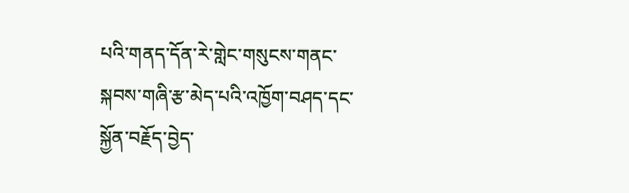པའི་གནད་དོན་རེ་གླེང་གསུངས་གནང་སྐབས་གཞི་རྩ་མེད་པའི་འཁྱོག་བཤད་དང་སྐྱོན་བརྗོད་བྱེད་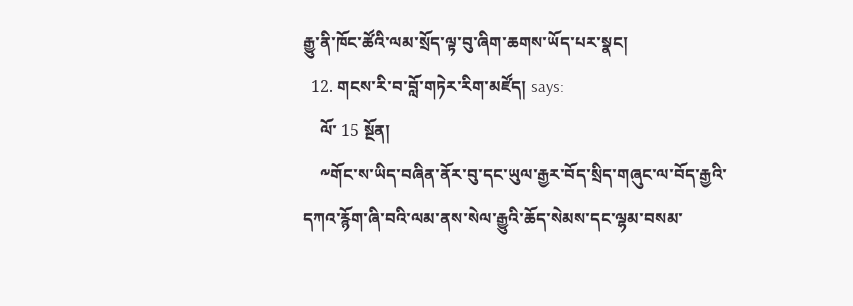རྒྱུ་ནི་ཁོང་ཚོའི་ལམ་སྲོད་ལྟ་བུ་ཞིག་ཆགས་ཡོད་པར་སྣང།
  12. གངས་རི་བ་བློ་གཏེར་རིག་མཛོད། says:
    ལོ་ 15 སྔོན།
    ༸གོང་ས་ཡིད་བཞིན་ནོར་བུ་དང་ཡུལ་རྒྱར་བོད་སྲིད་གཞུང་ལ་བོད་རྒྱའི་དཀའ་རྙོག་ཞི་བའི་ལམ་ནས་སེལ་རྒྱུའི་ཆོད་སེམས་དང་ལྷམ་བསམ་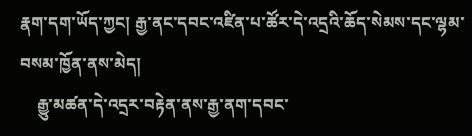རྣག་དག་ཡོད་ཀྱང། རྒྱ་ནང་དབང་འཛིན་པ་ཚོར་དེ་འདྲའི་ཆོད་སེམས་དང་ལྷམ་བསམ་ཁྱོན་ནས་མེད།
    རྒྱུ་མཚན་དེ་འདྲར་བརྟེན་ནས་རྒྱ་ནག་དབང་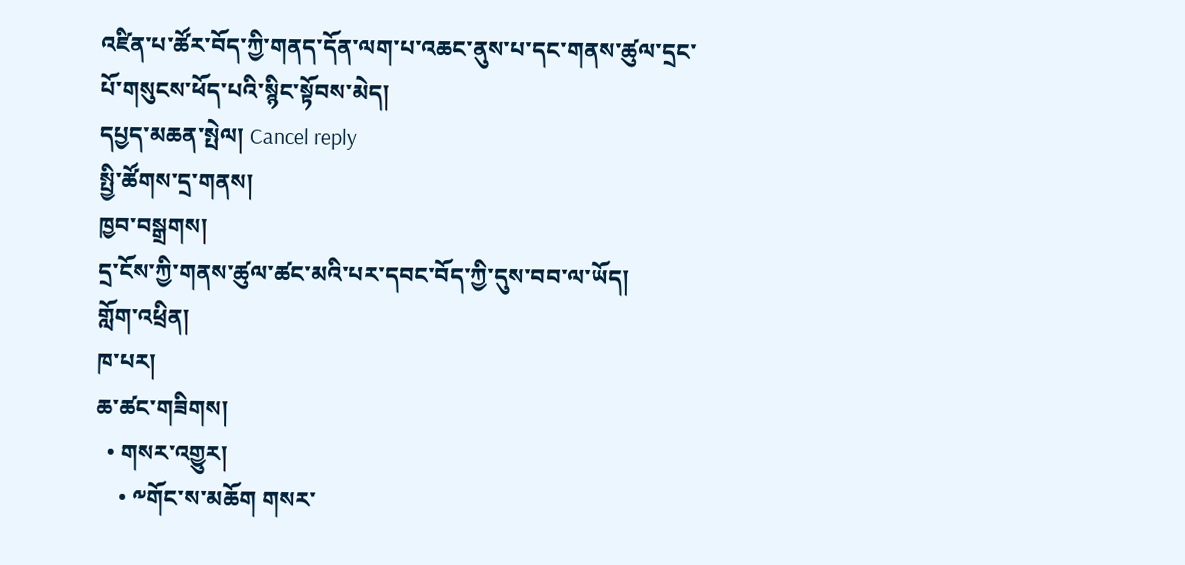འཛིན་པ་ཚོར་བོད་ཀྱི་གནད་དོན་ལག་པ་འཆང་ནུས་པ་དང་གནས་ཚུལ་དྲང་པོ་གསུངས་ཕོད་པའི་སྙིང་སྟོབས་མེད།
དཔྱད་མཆན་སྤེལ། Cancel reply
སྤྱི་ཚོགས་དྲ་གནས།
ཁྱབ་བསྒྲགས།
དྲ་ངོས་ཀྱི་གནས་ཚུལ་ཚང་མའི་པར་དབང་བོད་ཀྱི་དུས་བབ་ལ་ཡོད།
གློག་འཕྲིན།
ཁ་པར།
ཆ་ཚང་གཟིགས།
  • གསར་འགྱུར།
    • ༸གོང་ས་མཆོག གསར་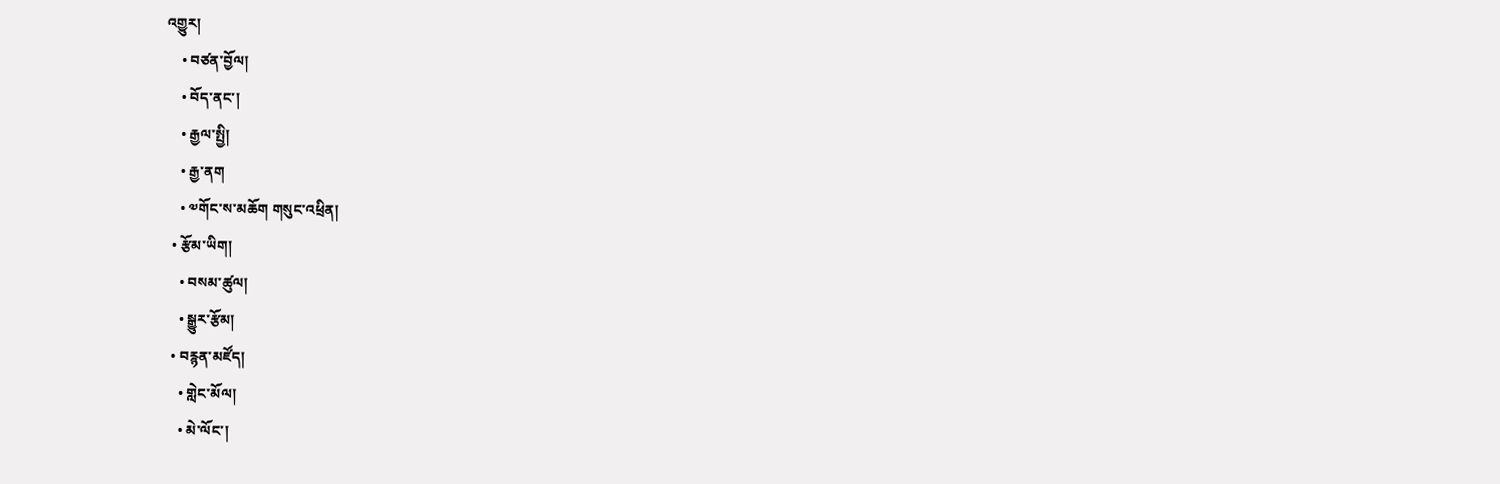འགྱུར།
    • བཙན་བྱོལ།
    • བོད་ནང་།
    • རྒྱལ་སྤྱི།
    • རྒྱ་ནག
    • ༧གོང་ས་མཆོག གསུང་འཕྲིན།
  • རྩོམ་ཡིག།
    • བསམ་ཚུལ།
    • སྒྱུར་རྩོམ།
  • བརྙན་མཛོད།
    • གླེང་མོལ།
    • མེ་ལོང་།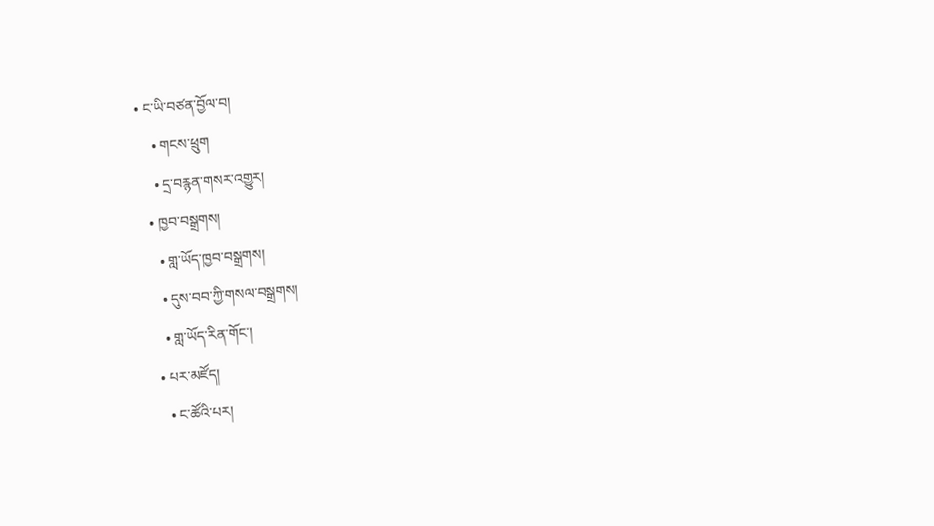• ང་ཡི་བཙན་བྱོལ་བ།
    • གངས་ཕྲུག
    • དྲ་བརྙན་གསར་འགྱུར།
  • ཁྱབ་བསྒྲགས།
    • གླ་ཡོད་ཁྱབ་བསྒྲགས།
    • དུས་བབ་ཀྱི་གསལ་བསྒྲགས།
    • གླ་ཡོད་རིན་གོང་།
  • པར་མཛོད།
    • ང་ཚོའི་པར།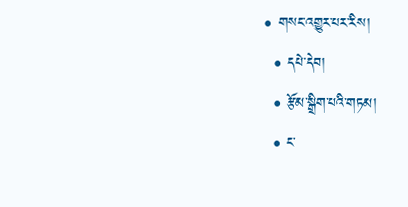• གསང་འགྱུར་པར་རིས།
  • དཔེ་དེབ།
  • རྩོམ་སྒྲིག་པའི་གཏམ།
  • ང་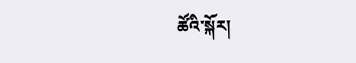ཚོའི་སྐོར།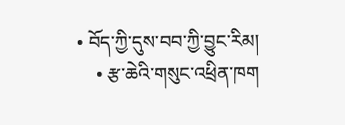• བོད་ཀྱི་དུས་བབ་ཀྱི་བྱུང་རིམ།
    • རྩ་ཆེའི་གསུང་འཕྲིན་ཁག